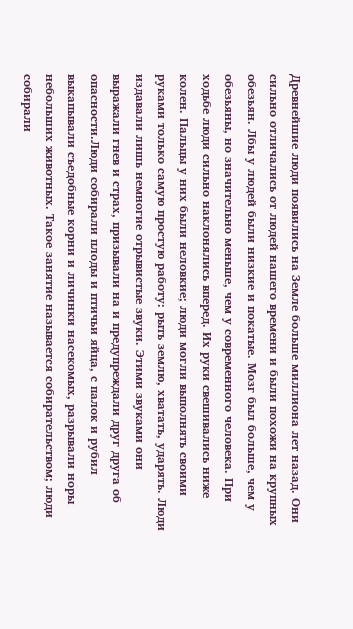Древнейшие люди появились на Земле больше миллиона лет назад. Они сильно отличались от людей нашего времени и были похожи на крупных обезьян. Лбы у людей были низкие и покатые. Мозг был больше, чем у обезьяны, но значительно меньше, чем у современного человека. При ходьбе люди сильно наклонялись вперед. Их руки свешивались ниже колен. Пальцы у них были неловкие; люди могли выполнять своими руками только самую простую работу: рыть землю, хватать, ударять. Люди издавали лишь немногие отрывистые звуки. Этими звуками они выражали гнев и страх, призывали на и предупреждали друг друга об опасности.Люди собирали плоды и птичьи яйца, с палок и рубил выкапывали съедобные корни и личинки насекомых, разрывали норы небольших животных. Такое занятие называется собирательством; люди собирали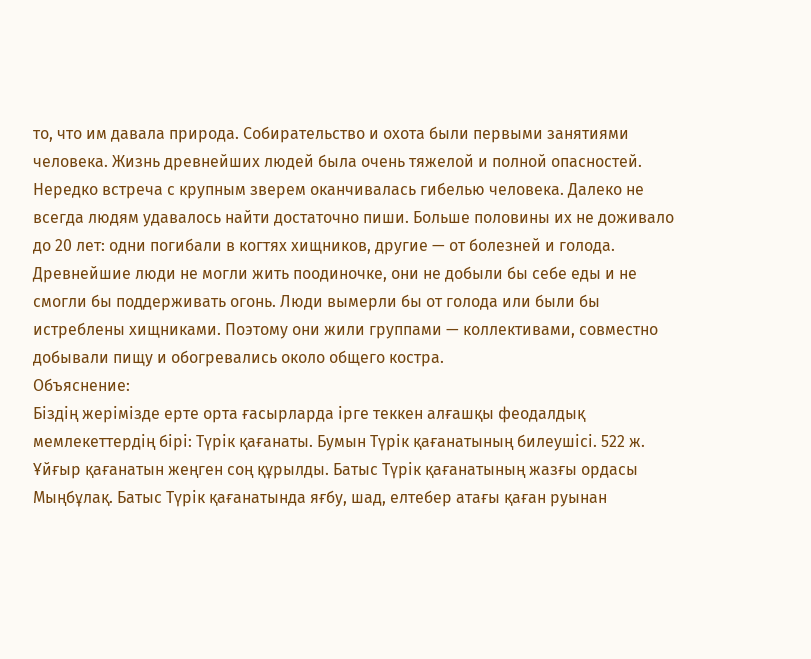то, что им давала природа. Собирательство и охота были первыми занятиями человека. Жизнь древнейших людей была очень тяжелой и полной опасностей. Нередко встреча с крупным зверем оканчивалась гибелью человека. Далеко не всегда людям удавалось найти достаточно пиши. Больше половины их не доживало до 20 лет: одни погибали в когтях хищников, другие — от болезней и голода. Древнейшие люди не могли жить поодиночке, они не добыли бы себе еды и не смогли бы поддерживать огонь. Люди вымерли бы от голода или были бы истреблены хищниками. Поэтому они жили группами — коллективами, совместно добывали пищу и обогревались около общего костра.
Объяснение:
Біздің жерімізде ерте орта ғасырларда ірге теккен алғашқы феодалдық мемлекеттердің бірі: Түрік қағанаты. Бумын Түрік қағанатының билеушісі. 522 ж. Ұйғыр қағанатын жеңген соң құрылды. Батыс Түрік қағанатының жазғы ордасы Мыңбұлақ. Батыс Түрік қағанатында яғбу, шад, елтебер атағы қаған руынан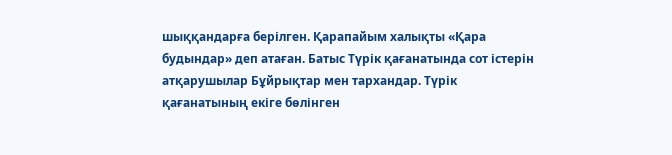шыққандарға берілген. Қарапайым халықты «Қара будындар» деп атаған. Батыс Түрік қағанатында сот істерін атқарушылар Бұйрықтар мен тархандар. Түрік қағанатының екіге бөлінген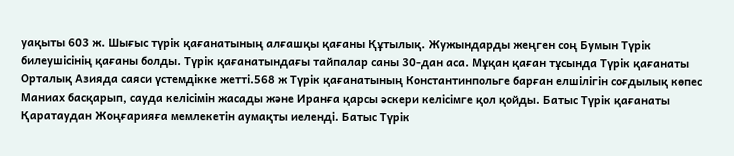уақыты 603 ж. Шығыс түрік қағанатының алғашқы қағаны Құтылық. Жужындарды жеңген соң Бумын Түрік билеушісінің қағаны болды. Түрік қағанатындағы тайпалар саны 30-дан аса. Мұқан қаған тұсында Түрік қағанаты Орталық Азияда саяси үстемдікке жетті.568 ж Түрік қағанатының Константинпольге барған елшілігін соғдылық көпес Маниах басқарып, сауда келісімін жасады және Иранға қарсы әскери келісімге қол қойды. Батыс Түрік қағанаты Қаратаудан Жоңғарияға мемлекетін аумақты иеленді. Батыс Түрік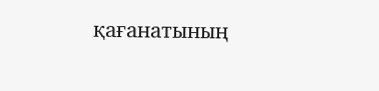қағанатының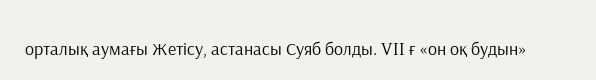орталық аумағы Жетісу, астанасы Суяб болды. VΙΙ ғ «он оқ будын»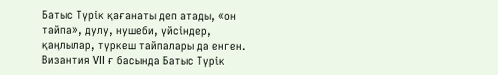Батыс Түрік қағанаты деп атады, «он тайпа», дулу, нушеби, үйсіндер, қаңлылар, түркеш тайпалары да енген. Византия VΙΙ ғ басында Батыс Түрік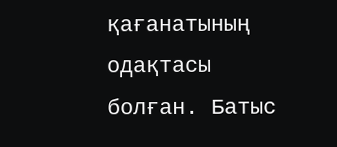қағанатының одақтасы болған. Батыс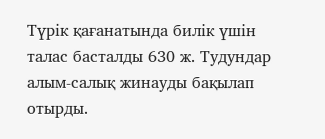Түрік қағанатында билік үшін талас басталды 630 ж. Тудундар алым-салық жинауды бақылап отырды.